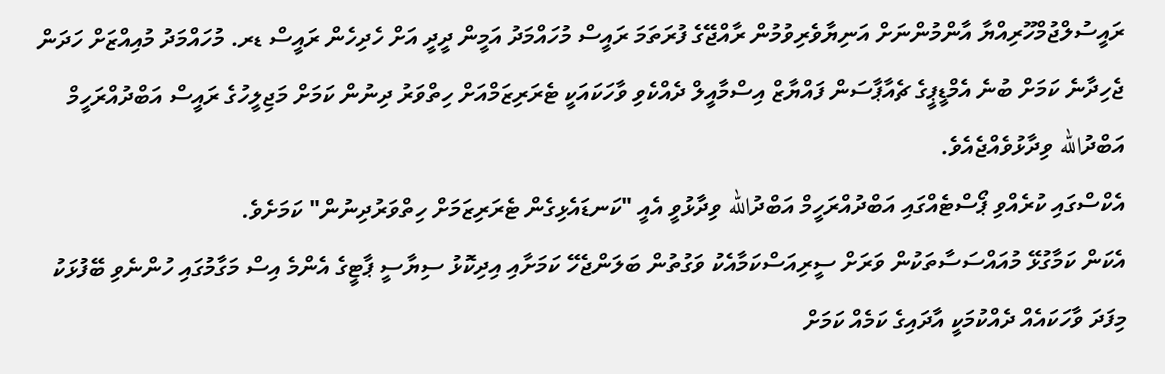ރައީސުލްޖުމްހޫރިއްޔާ އާންމުންނަށް އަނިޔާވެރިވުމުން ރާއްޖޭގެ ފުރަތަމަ ރައީސް މުހައްމަދު އަމީން ދީދީ އަށް ހެދިހެން ރައީސް ޑރ. މުހައްމަދު މުއިއްޒަށް ހަދަން ޖެހިދާނެ ކަމަށް ބުނެ އެމްޑީޕީގެ ޗެއާޕާސަން ފައްޔާޒް އިސްމާއީލް ދެއްކެވި ވާހަކައަކީ ޓެރަރިޒަމްއަށް ހިތްވަރު ދިނުން ކަމަށް މަޖިލީހުގެ ރައީސް އަބްދުއްރަހީމް އަބްދުالله ވިދާޅުވެއްޖެއެވެ.
އެކްސްގައި ކުރެއްވި ޕޯސްޓެއްގައި އަބްދުއްރަހީމް އަބްދުالله ވިދާޅުވީ އެއީ "ކަނޑައެޅިގެން ޓެރަރިޒަމަށް ހިތްވަރުދިނުން" ކަމަށެވެ.
އެކަން ކަމާގުޅޭ މުއައްސަސާތަކުން ވަރަށް ސީރިއަސްކަމާއެކު ވަގުތުން ބަލަންޖެހޭ ކަމަށާއި އިދިކޮޅު ސިޔާސީ ޕާޓީގެ އެންމެ އިސް މަގާމުގައި ހުންނެވި ބޭފުޅަކު މިފަދަ ވާހަކައެއް ދެއްކުމަކީ އާދައިގެ ކަމެއް ކަމަށް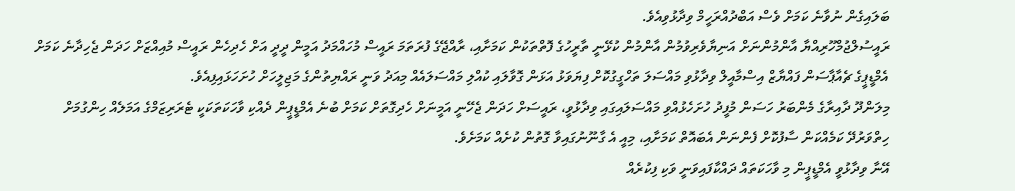ބަލައިގެން ނުވާނެ ކަމަށް ވެސް އަބްދުއްރަހީމް ވިދާޅުވިއެވެ.
ރައީސުލްޖުމްހޫރިއްޔާ އާންމުންނަށް އަނިޔާވެރިވުމުން އާންމުން ކުޅޭނީ ތާރީހުގެ ފޮތްތަކުން ކަމަށާއި، ރާއްޖޭގެ ފުރަތަމަ ރައީސް މުހައްމަދު އަމީން ދީދީ އަށް ހެދިހެން ރައީސް މުއިއްޒަށް ހަދަން ޖެހިދާނެ ކަމަށް އެމްޑީޕީގެ ޗެއާޕާސަން ފައްޔާޒް އިސްމާއީލް ވިދާޅުވި މައްސަލަ ތަހްގީގުކޮށް ފިޔަވަޅު އަޅަން ގޮވާލައި ކުއްލި މައްސަލައެއް މިއަދު ވަނީ ރައްޔިތުންގެ މަޖިލީހަށް ހުށަހަޅައިފިއެވެ.
މިލަންދޫ ދާއިރާގެ މެންބަރު ހަސަން މުފީދު ހުށަހެޅުއްވި މައްސަލައިގައި ވިދާޅުވީ، ރައީސަށް ހަދަން ޖެހޭނީ އަމީނަށް ހެދިގޮތަށް ކަމަށް ބުނެ އެމްޑީޕީން ދެއްކި ވާހަކަތަކަކީ ޓެރަރިޒަމްގެ އަމަލެއް ހިންގުމަށް ހިތްވަރުދޭ ކަމެއްކަން ސާފުކޮށް ފެންނަން އެބައޮތް ކަމަށާއި، މިއީ އެ ގާނޫނުގައިވާ ގޮތުން ކުށެއް ކަމަށެވެ.
އޭނާ ވިދާޅުވީ އެމްޑީޕީން މި ވާހަކަތައް ދައްކާފައިވަނީ ވަކި ފިކުރެއް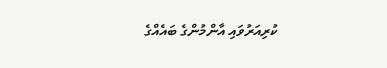ކުރިއަރުވައި އާންމުންގެ ބައެއްގެ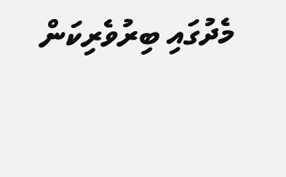މެދުގައި ބިރުވެރިކަން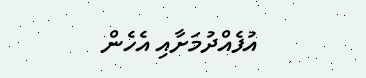އުފެއްދުމަށާއި އެހެން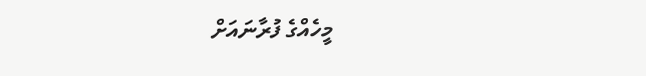މީހެއްގެ ފުރާނައަށް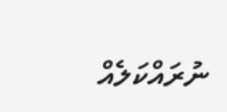ނުރައްކަލެއް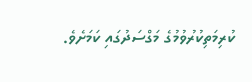ކުރިމަތިކުރުވުމުގެ މަގްސަދުގައި ކަމަށެވެ.